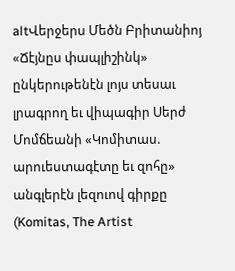altՎերջերս Մեծն Բրիտանիոյ «Ճէյնըս փապլիշինկ» ընկերութենէն լոյս տեսաւ լրագրող եւ վիպագիր Սերժ Մոմճեանի «Կոմիտաս. արուեստագէտը եւ զոհը» անգլերէն լեզուով գիրքը (Komitas, The Artist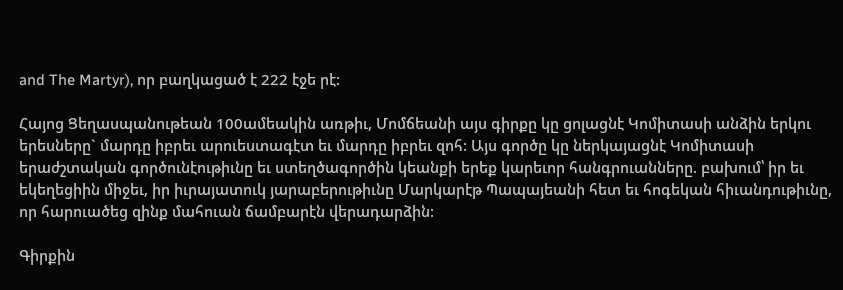and The Martyr), որ բաղկացած է 222 էջե րէ:

Հայոց Ցեղասպանութեան 100ամեակին առթիւ, Մոմճեանի այս գիրքը կը ցոլացնէ Կոմիտասի անձին երկու երեսները` մարդը իբրեւ արուեստագէտ եւ մարդը իբրեւ զոհ: Այս գործը կը ներկայացնէ Կոմիտասի երաժշտական գործունէութիւնը եւ ստեղծագործին կեանքի երեք կարեւոր հանգրուանները. բախում՝ իր եւ եկեղեցիին միջեւ, իր իւրայատուկ յարաբերութիւնը Մարկարէթ Պապայեանի հետ եւ հոգեկան հիւանդութիւնը, որ հարուածեց զինք մահուան ճամբարէն վերադարձին:

Գիրքին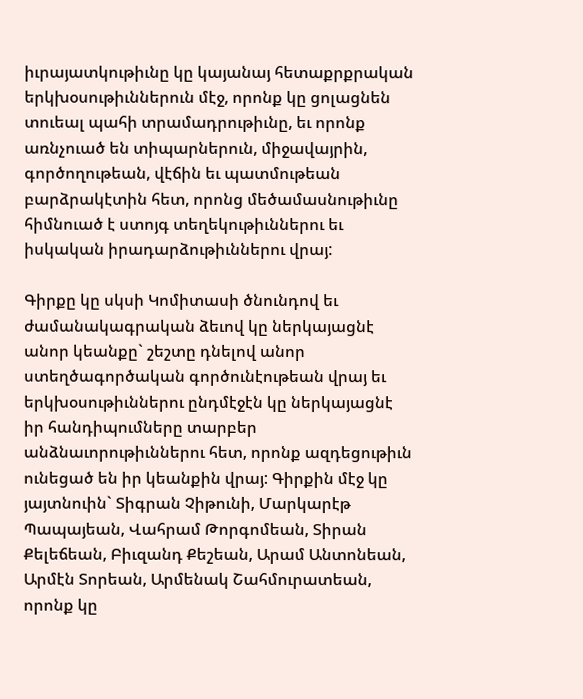իւրայատկութիւնը կը կայանայ հետաքրքրական երկխօսութիւններուն մէջ, որոնք կը ցոլացնեն տուեալ պահի տրամադրութիւնը, եւ որոնք առնչուած են տիպարներուն, միջավայրին, գործողութեան, վէճին եւ պատմութեան բարձրակէտին հետ, որոնց մեծամասնութիւնը հիմնուած է ստոյգ տեղեկութիւններու եւ իսկական իրադարձութիւններու վրայ:

Գիրքը կը սկսի Կոմիտասի ծնունդով եւ ժամանակագրական ձեւով կը ներկայացնէ անոր կեանքը` շեշտը դնելով անոր ստեղծագործական գործունէութեան վրայ եւ երկխօսութիւններու ընդմէջէն կը ներկայացնէ իր հանդիպումները տարբեր անձնաւորութիւններու հետ, որոնք ազդեցութիւն ունեցած են իր կեանքին վրայ: Գիրքին մէջ կը յայտնուին` Տիգրան Չիթունի, Մարկարէթ Պապայեան, Վահրամ Թորգոմեան, Տիրան Քելեճեան, Բիւզանդ Քեշեան, Արամ Անտոնեան, Արմէն Տորեան, Արմենակ Շահմուրատեան, որոնք կը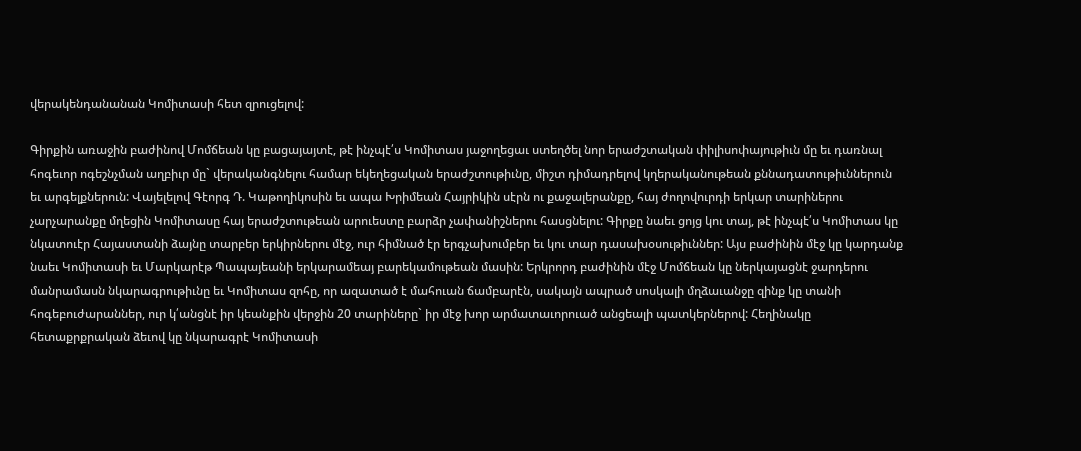վերակենդանանան Կոմիտասի հետ զրուցելով:

Գիրքին առաջին բաժինով Մոմճեան կը բացայայտէ, թէ ինչպէ՛ս Կոմիտաս յաջողեցաւ ստեղծել նոր երաժշտական փիլիսոփայութիւն մը եւ դառնալ հոգեւոր ոգեշնչման աղբիւր մը` վերականգնելու համար եկեղեցական երաժշտութիւնը, միշտ դիմադրելով կղերականութեան քննադատութիւններուն եւ արգելքներուն: Վայելելով Գէորգ Դ. Կաթողիկոսին եւ ապա Խրիմեան Հայրիկին սէրն ու քաջալերանքը, հայ ժողովուրդի երկար տարիներու չարչարանքը մղեցին Կոմիտասը հայ երաժշտութեան արուեստը բարձր չափանիշներու հասցնելու: Գիրքը նաեւ ցոյց կու տայ, թէ ինչպէ՛ս Կոմիտաս կը նկատուէր Հայաստանի ձայնը տարբեր երկիրներու մէջ, ուր հիմնած էր երգչախումբեր եւ կու տար դասախօսութիւններ: Այս բաժինին մէջ կը կարդանք նաեւ Կոմիտասի եւ Մարկարէթ Պապայեանի երկարամեայ բարեկամութեան մասին: Երկրորդ բաժինին մէջ Մոմճեան կը ներկայացնէ ջարդերու մանրամասն նկարագրութիւնը եւ Կոմիտաս զոհը, որ ազատած է մահուան ճամբարէն, սակայն ապրած սոսկալի մղձաւանջը զինք կը տանի հոգեբուժարաններ, ուր կ՛անցնէ իր կեանքին վերջին 20 տարիները` իր մէջ խոր արմատաւորուած անցեալի պատկերներով: Հեղինակը հետաքրքրական ձեւով կը նկարագրէ Կոմիտասի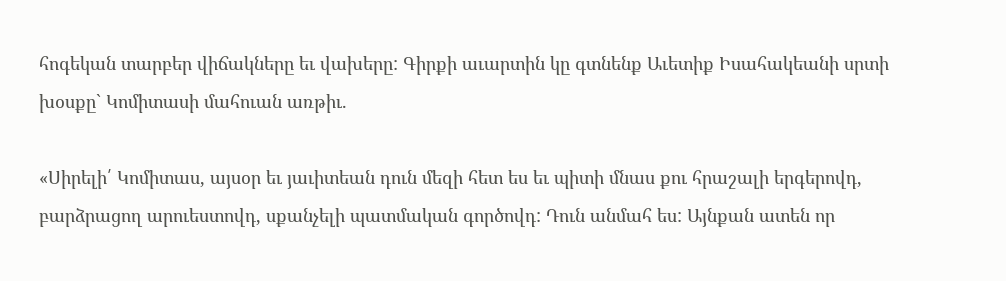հոգեկան տարբեր վիճակները եւ վախերը: Գիրքի աւարտին կը գտնենք Աւետիք Իսահակեանի սրտի խօսքը` Կոմիտասի մահուան առթիւ.

«Սիրելի՛ Կոմիտաս, այսօր եւ յաւիտեան դուն մեզի հետ ես եւ պիտի մնաս քու հրաշալի երգերովդ, բարձրացող արուեստովդ, սքանչելի պատմական գործովդ: Դուն անմահ ես: Այնքան ատեն որ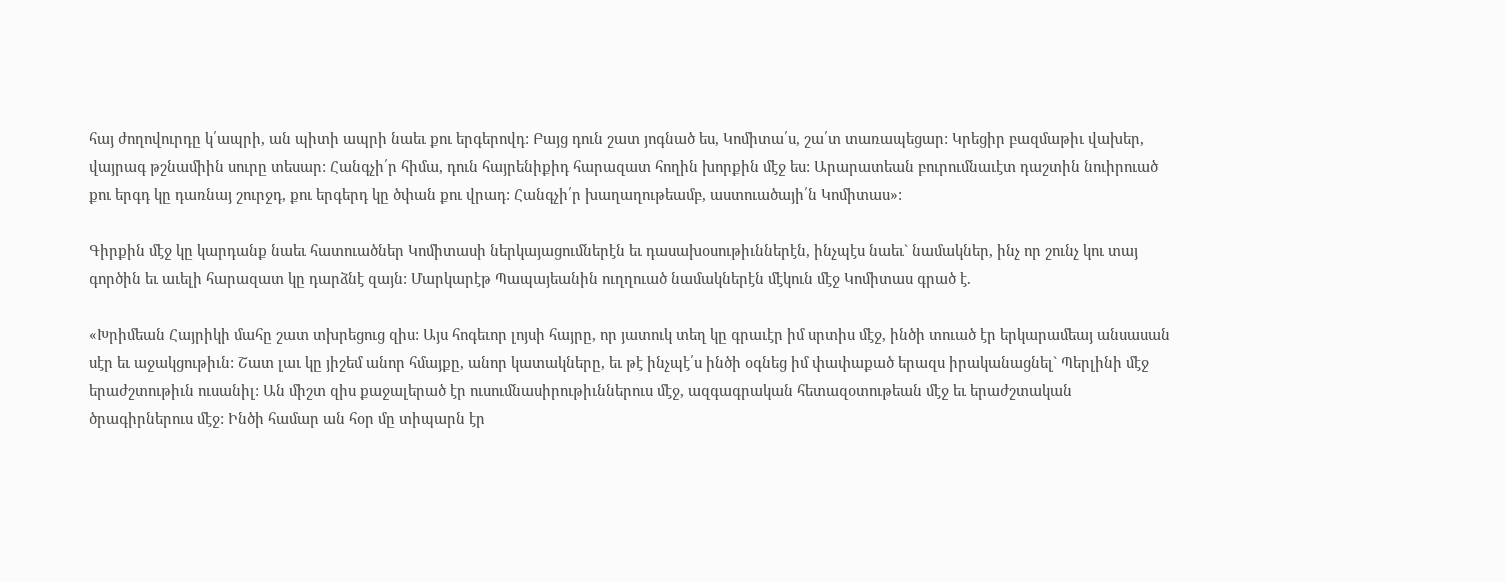հայ ժողովուրդը կ՛ապրի, ան պիտի ապրի նաեւ քու երգերովդ: Բայց դուն շատ յոգնած ես, Կոմիտա՛ս, շա՛տ տառապեցար: Կրեցիր բազմաթիւ վախեր, վայրագ թշնամիին սուրը տեսար: Հանգչի՛ր հիմա, դուն հայրենիքիդ հարազատ հողին խորքին մէջ ես: Արարատեան բուրումնաւէտ դաշտին նուիրուած քու երգդ կը դառնայ շուրջդ, քու երգերդ կը ծփան քու վրադ: Հանգչի՛ր խաղաղութեամբ, աստուածայի՛ն Կոմիտաս»:

Գիրքին մէջ կը կարդանք նաեւ հատուածներ Կոմիտասի ներկայացումներէն եւ դասախօսութիւններէն, ինչպէս նաեւ` նամակներ, ինչ որ շունչ կու տայ գործին եւ աւելի հարազատ կը դարձնէ զայն: Մարկարէթ Պապայեանին ուղղուած նամակներէն մէկուն մէջ Կոմիտաս գրած է.

«Խրիմեան Հայրիկի մահը շատ տխրեցուց զիս: Այս հոգեւոր լոյսի հայրը, որ յատուկ տեղ կը գրաւէր իմ սրտիս մէջ, ինծի տուած էր երկարամեայ անսասան սէր եւ աջակցութիւն: Շատ լաւ կը յիշեմ անոր հմայքը, անոր կատակները, եւ թէ ինչպէ՛ս ինծի օգնեց իմ փափաքած երազս իրականացնել` Պերլինի մէջ երաժշտութիւն ուսանիլ: Ան միշտ զիս քաջալերած էր ուսումնասիրութիւններուս մէջ, ազգագրական հետազօտութեան մէջ եւ երաժշտական ծրագիրներուս մէջ: Ինծի համար ան հօր մը տիպարն էր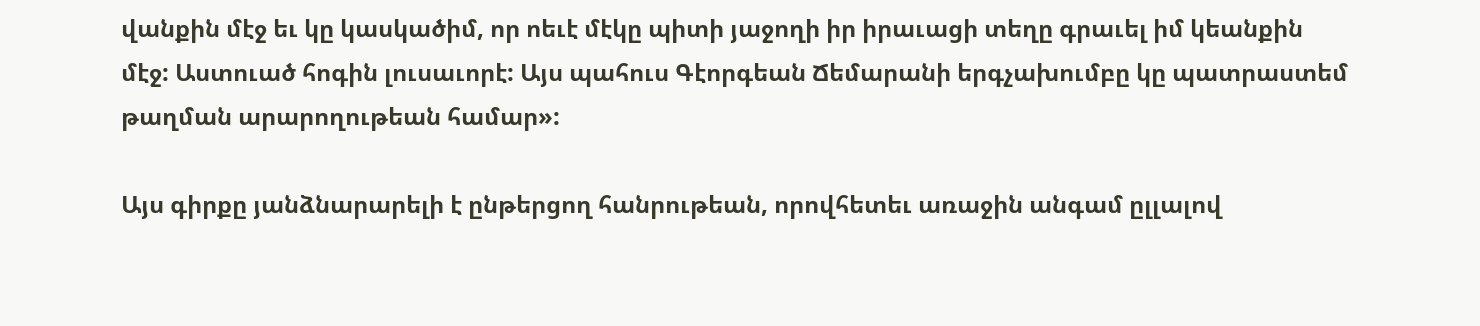վանքին մէջ եւ կը կասկածիմ, որ ոեւէ մէկը պիտի յաջողի իր իրաւացի տեղը գրաւել իմ կեանքին մէջ: Աստուած հոգին լուսաւորէ: Այս պահուս Գէորգեան Ճեմարանի երգչախումբը կը պատրաստեմ թաղման արարողութեան համար»:

Այս գիրքը յանձնարարելի է ընթերցող հանրութեան, որովհետեւ առաջին անգամ ըլլալով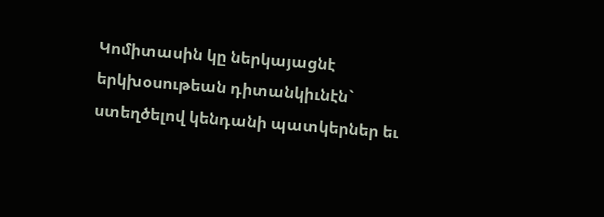Կոմիտասին կը ներկայացնէ երկխօսութեան դիտանկիւնէն` ստեղծելով կենդանի պատկերներ եւ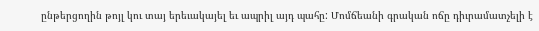ընթերցողին թոյլ կու տայ երեւակայել եւ ապրիլ այդ պահը: Մոմճեանի գրական ոճը դիւրամատչելի է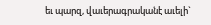եւ պարզ, վաւերագրականէ աւելի`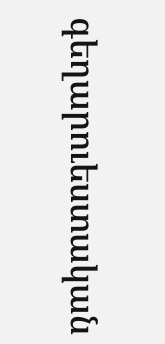գեղարուեստական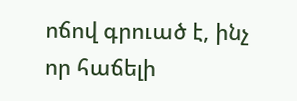ոճով գրուած է, ինչ որ հաճելի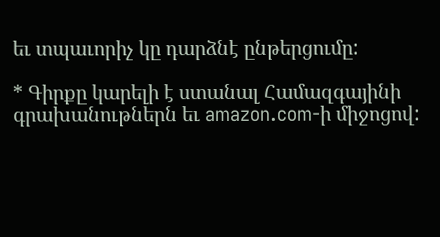եւ տպաւորիչ կը դարձնէ ընթերցումը:

* Գիրքը կարելի է ստանալ Համազգայինի գրախանութներն եւ amazon.com-ի միջոցով: